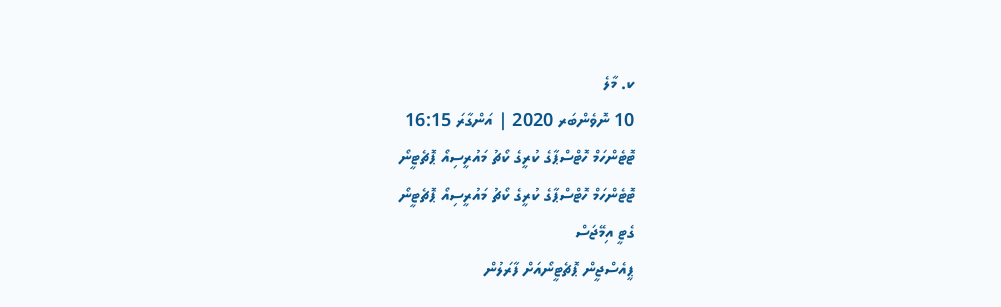ކ. މާލެ
10 ނޮވެންބަރ 2020 | އަންގާރަ 16:15
ޓޮޓެންހަމް ހޮޓްސްޕާގެ ކުރީގެ ކޯޗު މައުރީސިއޯ ޕޮޗެޓީނޯ
ޓޮޓެންހަމް ހޮޓްސްޕާގެ ކުރީގެ ކޯޗު މައުރީސިއޯ ޕޮޗެޓީނޯ
ގެޓީ އިމޭޖަސް
ޕީއެސްޖީން ޕޮޗެޓީނޯއަށް ފާރަލުން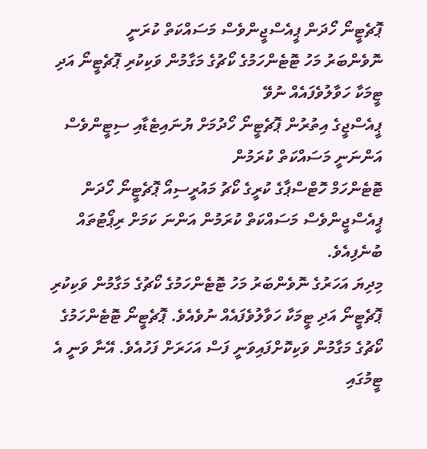ޕޮޗެޓީނޯ ހޯދަން ޕީއެސްޖީންވެސް މަސައްކަތް ކުރަނީ
ނޮވެންބަރު މަހު ޓޮޓެންހަމުގެ ކޯޗުގެ މަގާމުން ވަކިކުރި ޕޮޗެޓީނޯ އަދި ޓީމަކާ ހަވާލުވެފައެއް ނުވޭ
ޕީއެސްޖީގެ އިތުރުން ޕޮޗެޓީނޯ ހޯދުމަށް ޔުނައިޓެޑާއި ސިޓީންވެސް އަންނަނީ މަސައްކަތް ކުރަމުން
ޓޮޓެންހަމް ހޮޓްސްޕާގެ ކުރީގެ ކޯޗު މައުރީސިއޯ ޕޮޗެޓީނޯ ހޯދަން ޕީއެސްޖީންވެސް މަސައްކަތް ކުރަމުން އަންނަ ކަމަށް ރިޕޯޓުތައް ބުނެފިއެވެ.
މިދިޔަ އަހަރުގެ ނޮވެންބަރު މަހު ޓޮޓެންހަމުގެ ކޯޗުގެ މަގާމުން ވަކިކުރި ޕޮޗެޓީނޯ އަދި ޓީމަކާ ހަވާލުވެފައެއް ނުވެއެވެ. ޕޮޗެޓީނޯ ޓޮޓެންހަމުގެ ކޯޗުގެ މަގާމުން ވަކިކޮށްފައިވަނީ ފަސް އަހަރަށް ފަހުއެވެ. އޭނާ ވަނީ އެ ޓީމުގައި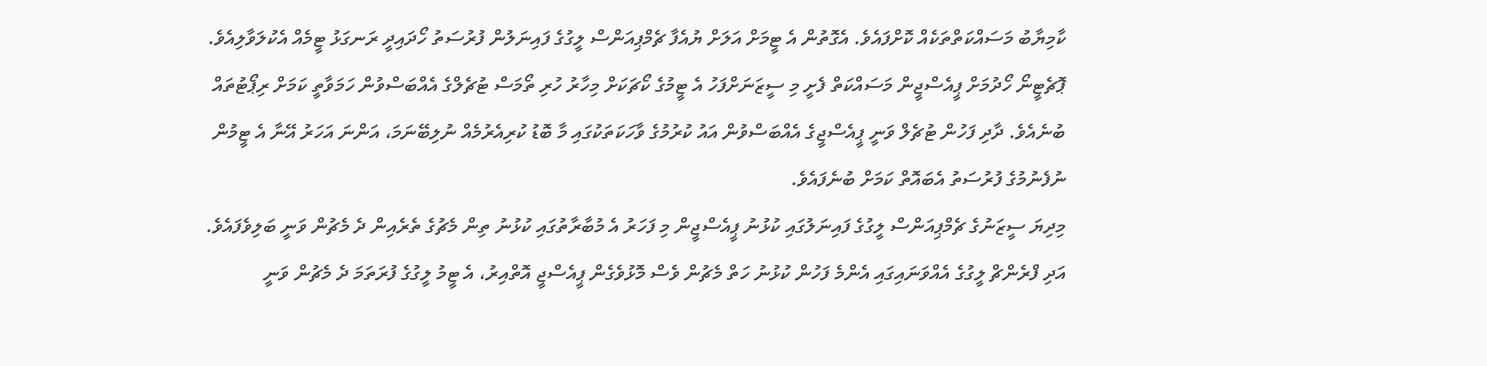ކާމިޔާބު މަސައްކަތްތަކެއް ކޮށްފައެވެ. އެގޮތުން އެ ޓީމަށް އަލަށް ޔުއެފާ ޗެމްޕިއަންސް ލީގުގެ ފައިނަލުން ފުރުސަތު ހޯދައިދީ ރަނގަޅު ޓީމެއް އެކުލަވާލިއެވެ.
ޕޮޗެޓީނޯ ހޯދުމަށް ޕީއެސްޖީން މަސައްކަތް ފެށީ މި ސީޒަނަށްފަހު އެ ޓީމުގެ ކޯޗަކަށް މިހާރު ހުރި ތޯމަސް ޓުޗެލްގެ އެއްބަސްވުން ހަމަވާތީ ކަމަށް ރިޕޯޓުތައް ބުނެއެވެ. ދާދި ފަހުން ޓުޗެލް ވަނީ ޕީއެސްޖީގެ އެއްބަސްވުން އައު ކުރުމުގެ ވާހަކަތަކުގައި މާ ބޮޑު ކުރިއެރުމެއް ނުލިބޭނަމަ، އަންނަ އަހަރު އޭނާ އެ ޓީމުން ނުފެނުމުގެ ފުރުސަތު އެބައޮތް ކަމަށް ބުނެފައެވެ.
މިދިޔަ ސީޒަނުގެ ޗެމްޕިއަންސް ލީގުގެ ފައިނަލުގައި ކުޅުނު ޕީއެސްޖީން މި ފަހަރު އެ މުބާރާތުގައި ކުޅުނު ތިން މެޗުގެ ތެރެއިން ދެ މެޗުން ވަނީ ބަލިވެފައެވެ. އަދި ފްރެންޗް ލީގުގެ އެއްވަނައިގައި އެންމެ ފަހުން ކުޅުނު ހަތް މެޗުން ވެސް މޮޅުވެގެން ޕީއެސްޖީ އޮތްއިރު، އެ ޓީމު ލީގުގެ ފުރަތަމަ ދެ މެޗުން ވަނީ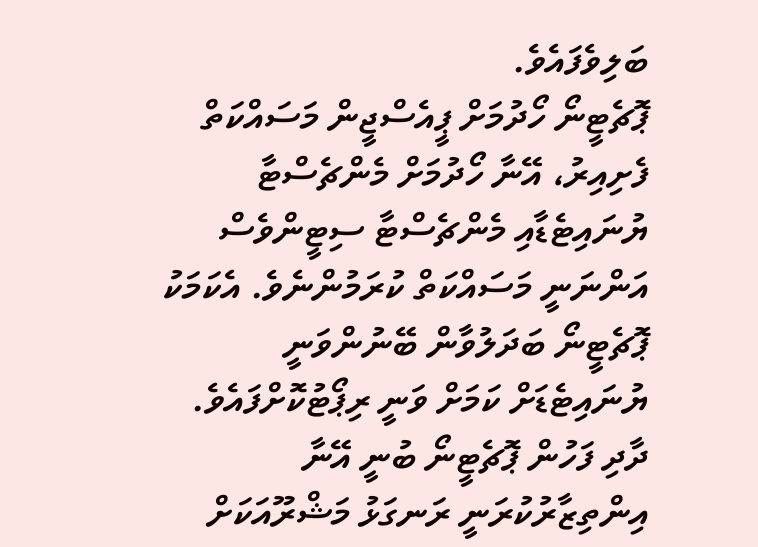ބަލިވެފައެވެ.
ޕޮޗެޓީނޯ ހޯދުމަށް ޕީއެސްޖީން މަސައްކަތް ފެށިއިރު، އޭނާ ހޯދުމަށް މެންޗެސްޓާ ޔުނައިޓެޑާއި މެންޗެސްޓާ ސިޓީންވެސް އަންނަނީ މަސައްކަތް ކުރަމުންނެވެ. އެކަމަކު ޕޮޗެޓީނޯ ބަދަލުވާން ބޭނުންވަނީ ޔުނައިޓެޑަށް ކަމަށް ވަނީ ރިޕޯޓުކޮށްފައެވެ.
ދާދި ފަހުން ޕޮޗެޓީނޯ ބުނީ އޭނާ އިންތިޒާރުކުރަނީ ރަނގަޅު މަޝްރޫއަކަށް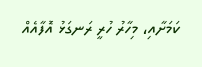ކަމަށާއި، މިހާރު ހުރީ ރަނގަޅު އޮފާއެއް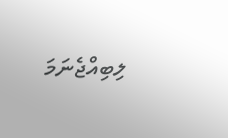ލިބިއްޖެނަމަ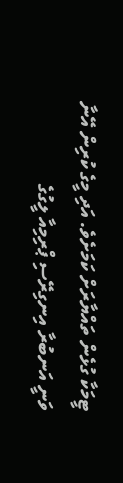ޓީމަކާ ގުޅެން ތައްޔާރަށް ކަމަށެވެ. އަދި މީގެ ކުރިން އޭނާ ވަނީ އަނބުރާ އިނގިރޭސި ޕްރިމިއާ ލީގުގެ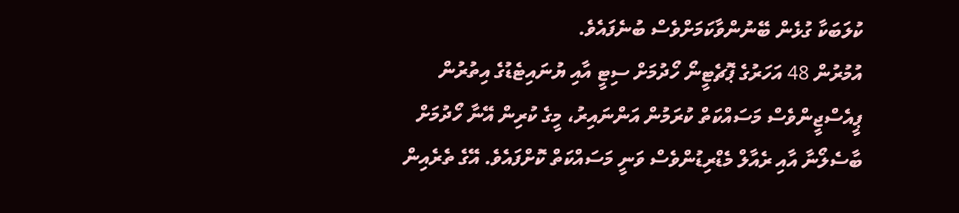ކުލަބަކާ ގުޅެން ބޭނުންވާކަމަށްވެސް ބުނެފައެވެ.
އުމުރުން 48 އަހަރުގެ ޕޮޗެޓީނޯ ހޯދުމަށް ސިޓީ އާއި ޔުނައިޓެޑުގެ އިތުރުން ޕީއެސްޖީންވެސް މަސައްކަތް ކުރަމުން އަންނައިރު، މީގެ ކުރިން އޭނާ ހޯދުމަށް ބާސެލޯނާ އާއި ރެއާލް މެޑްރިޑުންވެސް ވަނީ މަސައްކަތް ކޮށްފައެވެ. އޭގެ ތެރެއިން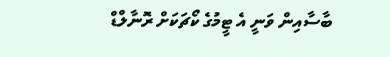ބާސާއިން ވަނީ އެ ޓީމުގެ ކޯޗަކަށް ރޮނާލްޑް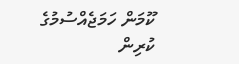ކޫމަން ހަމަޖެއްސުމުގެ ކުރިން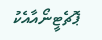ޕޮޗެޓީނޯއާއެކު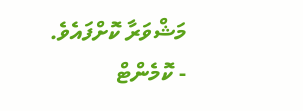މަޝްވަރާ ކޮށްފައެވެ.
- ކޮމެންޓް